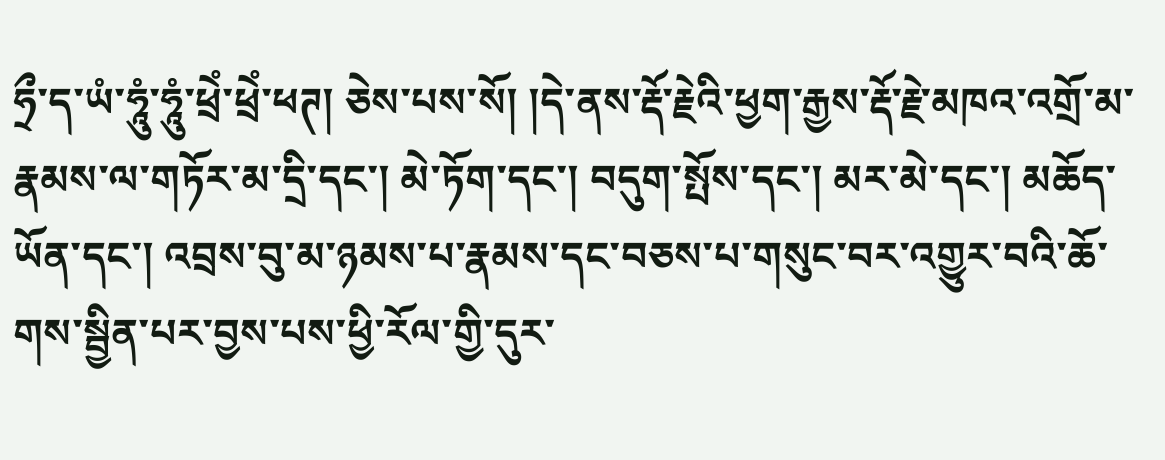ཧྲྀ་ད་ཡཾ་ཧཱུཾ་ཧཱུཾ་ཕྲེཾ་ཕྲེཾ་ཕཊ། ཅེས་པས་སོ། །དེ་ནས་རྡོ་རྗེའི་ཕྱག་རྒྱས་རྡོ་རྗེ་མཁའ་འགྲོ་མ་རྣམས་ལ་གཏོར་མ་དྲི་དང་། མེ་ཏོག་དང་། བདུག་སྤོས་དང་། མར་མེ་དང་། མཆོད་ཡོན་དང་། འབྲས་བུ་མ་ཉམས་པ་རྣམས་དང་བཅས་པ་གསུང་བར་འགྱུར་བའི་ཆོ་གས་སྦྱིན་པར་བྱས་པས་ཕྱི་རོལ་གྱི་དུར་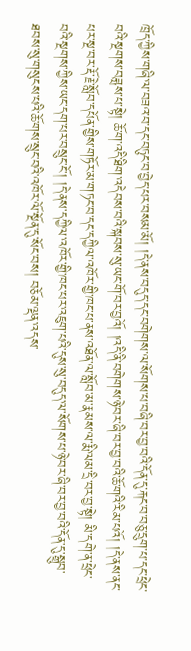ཁྲོད་ཀྱིས་གཞི་ལ་བཟའ་བ་དང་བཏུང་བ་བྱེད་པར་བསམ་མོ། །དེ་ནས་བདུད་དང་བགེགས་ལ་སོགས་པ་བཞི་བར་བྱ་བའི་དོན་དུ་རྐང་བ་བཅུ་དྲུག་པ་དང་ཕྲེང་བའི་སྔགས་བཟླས་པ་སྟེ། ཆོ་ག་འདི་ཐིག་འདེབས་བའི་སྐབས་སུ་ཡང་གོ་བར་བྱའོ། །འདི་ནི་བགེགས་ཉེ་བར་ཞི་བར་བྱ་བའི་ཆོ་གའི་རིམ་པའོ། །དེ་ནས་ནང་པར་སྔ་བར་རྡོ་རྗེ་སློབ་དཔོན་གྱིས་གཏོར་མ་གཏང་བ་དང་དཀྱིལ་འཁོར་གྱི་ཁང་པ་ནས་འཐོན་ལ་སློབ་མ་རྣམས་ལ་རྨི་ལམ་དྲི་བར་བྱ་སྟེ། མི་དགེ་ན་ཕྲེང་བའི་སྔགས་ཀྱིས་ཡང་དག་པར་བསྲུང་ངོ་། །དེ་ནས་དཀྱིལ་འཁོར་གྱི་ཁང་པར་འཇུག་པའི་དུས་སུ་བདུད་ལ་སོགས་པ་ཉེ་བར་ཞི་བར་བྱ་བའི་དོན་དུ་སྒྲུབ་ཐབས་སུ་གསུངས་པའི་ཆོ་གས་སྲུང་བའི་འཁོར་ལོ་སྔོན་དུ་སོང་བས། བཅོམ་ལྡན་འདས་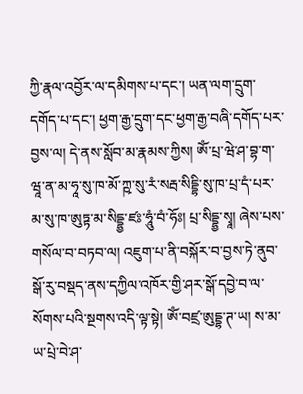ཀྱི་རྣལ་འབྱོར་ལ་དམིགས་པ་དང་། ཡན་ལག་དྲུག་དགོད་པ་དང་། ཕྱག་རྒྱ་དྲུག་དང་ཕྱག་རྒྱ་བཞི་དགོད་པར་བྱས་ལ། དེ་ནས་སློབ་མ་རྣམས་ཀྱིས། ཨོཾ་པྲ་ཝེ་ཤ་བྷ་ག་ཝཱ་ན་མ་ཧཱ་སུ་ཁ་མོ་ཀྵ་སུ་རཾ་སརྦ་སིདྡྷི་སུ་ཁ་པྲ་དཾ་པར་མ་སུ་ཁ་ཨུཏྟ་མ་སིདྡྷྱ་ཛཿ་ཧཱུཾ་བཾ་ཧོཿ། པྲ་སིདྡྷྱ་སྭཱ། ཞེས་པས་གསོལ་བ་བཏབ་ལ། འཇུག་པ་ནི་བསྐོར་བ་བྱས་ཏེ་ནུབ་སྒོ་རུ་བསྡད་ནས་དཀྱིལ་འཁོར་གྱི་ཤར་སྒོ་དབྱེ་བ་ལ་སོགས་པའི་སྔགས་འདི་ལྟ་སྟེ། ཨོཾ་བཛྲ་ཨུདྡྷ་ཊ་ཡ། ས་མ་ཡ་པྲེ་བེ་ཤ་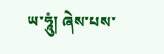ཡ་ཧཱུཾ། ཞེས་པས་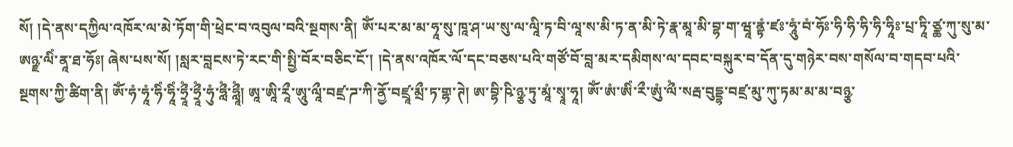སོ། །དེ་ནས་དཀྱིལ་འཁོར་ལ་མེ་ཏོག་གི་ཕྲེང་བ་འབུལ་བའི་སྔགས་ནི། ཨོཾ་པར་མ་མ་ཧཱ་སུ་ཁཱ་ཤ་ཡ་སུ་ལ་ལཱི་ཏ་བི་ལཱ་ས་མི་ཏ་ན་མི་ཏེ་རྣ་མཱ་མི་བྷ་ག་ཝཱ་ནྟཾ་ཛཿ་ཧཱུཾ་བཾ་ཧོཿ་ཧི་ཧི་ཧི་ཧི་ཧཱིཿ་པྲ་ཏཱི་ཙྪ་ཀུ་སུ་མ་ཨཉྫ་ལིཾ་ནཱ་ཐ་ཧོཿ། ཞེས་པས་སོ། །སླར་བླངས་ཏེ་རང་གི་སྤྱི་བོར་བཅིང་ངོ་། །དེ་ནས་འཁོར་ལོ་དང་བཅས་པའི་གཙོ་བོ་བླ་མར་དམིགས་ལ་དབང་བསྐུར་བ་དོན་དུ་གཉེར་བས་གསོལ་བ་གདབ་པའི་སྔགས་ཀྱི་ཚིག་ནི། ཨོཾ་ཧཾ་ཧཱཾ་ཧིཾ་ཧཱིཾ་ཧྲཱྀཾ་ཧྲཱྀཾ་ཧུཾ་ཧླྀཾ་ཧླཱྀཾ། ཨཱ་ཨཱི་རཱྀ་ཨཱུ་ལཱྀ་བཛྲ་ཌ་ཀི་ནྱོ་བཛྲཱ་མྲྀ་ཏ་གྷ་ཊེ། ཨ་བྷི་ཥི་ཉྩ་ཏུ་མཱཾ་སྭཱ་ཧཱ། ཨོཾ་ཨཾ་ཨིཾ་རྀ་ཨུཾ་ལྀཾ་སརྦ་བུདྡྷ་བཛྲ་མུ་ཀུ་ཏམ་མ་མ་བཉྩ་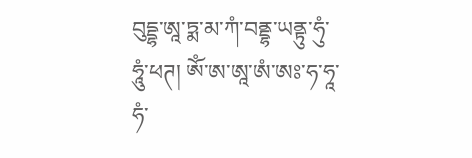བུདྡྷ་ཨཱ་ཏྨ་མ་ཀཾ་བནྡྷ་ཡནྟུ་ཧུཾ་ཧཱུཾ་ཕཊ། ཨོཾ་ཨ་ཨཱ་ཨཾ་ཨཿ་ཧ་ཧཱ་ཧཾ་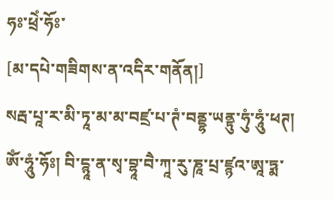ཧཿ་ཕྲེཾ་ཧོཿ་
[མ་དཔེ་གཟིགས་ན་འདིར་གནོན།]
སརྦ་པཱ་ར་མི་ཏཱ་མ་མ་བཛྲ་པ་ཊཾ་བནྡྷ་ཡནྟུ་ཧུཾ་ཧཱུཾ་ཕཊ། ཨོཾ་ཧཱུཾ་ཧོཿ། བི་དྙཱ་ན་སྭ་བྷཱ་བཻ་ཀཱ་རུ་ཎཱ་པྲ་ཛྙའ་ཨཱ་ཏྨ་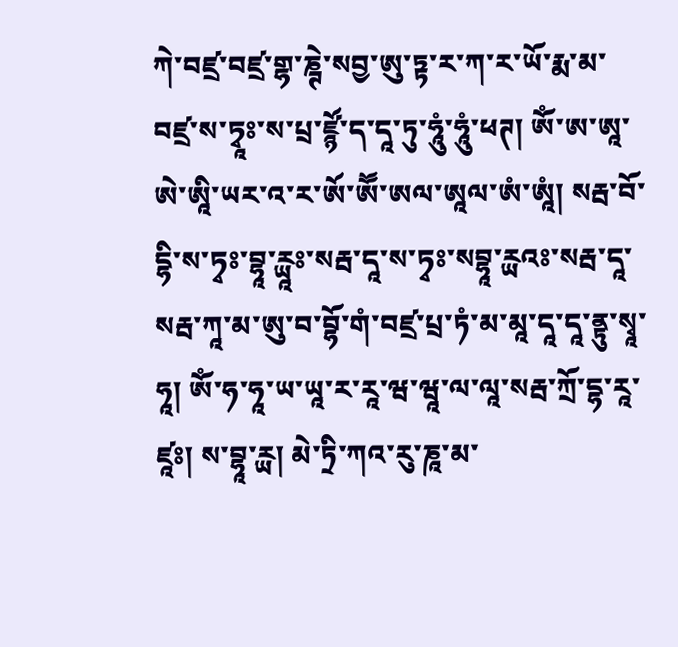ཀེ་བཛྲ་བཛྲ་གྷ་ཎྚེ་སབྱ་ཨུ་ཏྟ་ར་ཀ་ར་ཡོ་རྨ་མ་བཛྲ་ས་ཏྭཱཿ་ས་པྲ་ཛྙོ་ད་དཱ་ཏུ་ཧཱུཾ་ཧཱུཾ་ཕཊ། ཨོཾ་ཨ་ཨཱ་ཨེ་ཨཱི་ཡར་འ་ར་ཨོ་ཨཽ་ཨལ་ཨཱལ་ཨཾ་ཨཱཾ། སརྦ་བོ་དྷི་ས་ཏྭཿ་བྷཱ་ཪྻཱཿ་སརྦ་དཱ་ས་ཏྭཿ་སབྷཱ་ཪྻའཿ་སརྦ་དཱ་སརྦ་ཀཱ་མ་ཨུ་བ་བྷོ་གཾ་བཛྲ་པྲ་ཏཾ་མ་མཱ་དཱ་དཱ་ནྟུ་སྭཱ་ཧཱ། ཨོཾ་ཧ་ཧཱ་ཡ་ཡཱ་ར་རཱ་ཝ་ཝཱ་ལ་ལཱ་སརྦ་ཀྲོ་དྷ་རཱ་ཛཱཿ། ས་བྷཱ་ཪྻ། མེ་ཏྲི་ཀའ་རུ་ཎཱ་མ་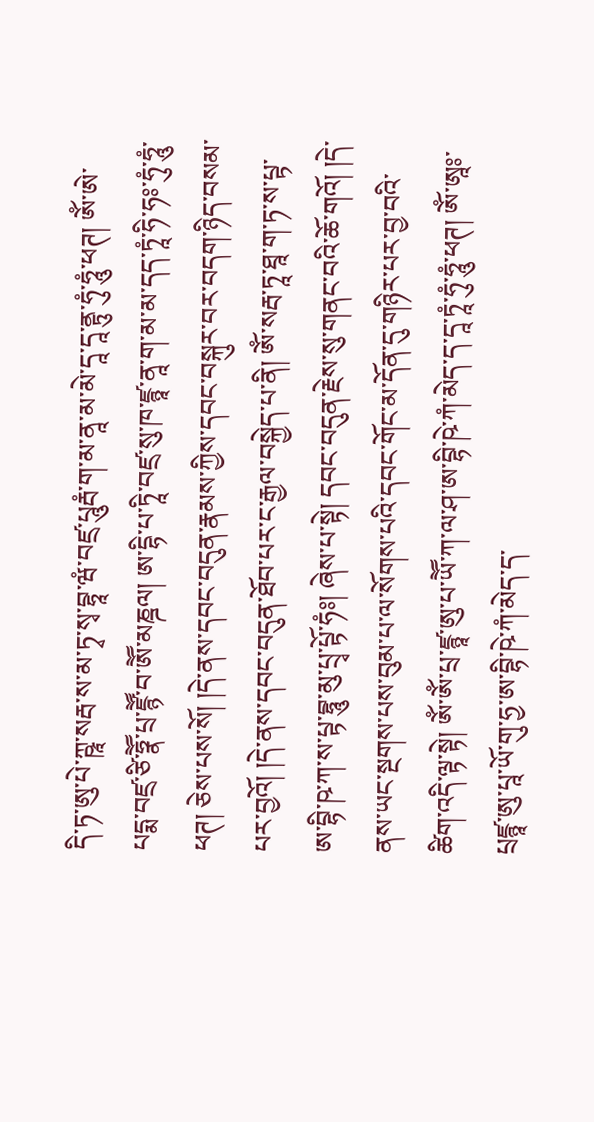དི་ཏ་ཨུ་པེ་ཀྵཱ་སརྦ་ས་མ་ཏྭ་སྭ་བྷཱ་ཝཾ་བཛྲ་པཱུརྦཾ་ག་མ་ནཱ་མ་མེ་དཱ་དཱ་ནྟུ་ཧུཾ་ཧཱུཾ་ཕཊ། ཨོཾ་ཨེ་པདྨ་བཛྲ་ཙི་ཧྣཽ་པྲ་ཛྙཽ་བ་ཨཽ་མཎྜལ། ཨ་དྷི་པ་ཏཱི་བཛྲ་སུ་ཁ་ཛྙཱ་ནཱ་ག་མ་མ་དད་ཏཱཾ་ཧི་ཧཿ་ཧུཾ་ཧཱུཾ་ཕཊ། ཅེས་པས་སོ། །དེ་ནས་དབང་བདུན་རྣམས་ཀྱིས་དབང་བསྐུར་བར་བདག་ཉིད་བསམ་པར་བྱའོ། །དེ་ནས་དབང་བདུན་ཐོབ་པར་ང་རྒྱལ་བསྐྱེད་པ་ནི། ཨོཾ་སརྦ་ཏཱ་ཐཱ་ག་ཏ་ས་པྟ་ཨ་བྷི་ཥ་ཀ་ས་པྟ་བྷཱུ་མུ་པྲྭ་པྟོ་ཧཾཿ། ཞེས་པ་སྟེ། དབང་བདུན་རྗེས་སུ་གནང་བའི་ཆོ་གའོ། །དེ་ནས་ཡང་སྔགས་པས་བུམ་པ་ལ་སོགས་པའི་དབང་གོང་མ་དོན་དུ་གཉིར་པར་བྱ་བའི་ཚིག་འདི་ལྟ་སྟེ། ཨོཾ་ཨོཾ་པྲ་ཛྙཱ་ཨུ་པ་ཡཽ་ཀ་ལ་ཤ་ཨ་བྷི་ཥེ་ཀཾ་མེད་ད་དཱ་ཏཱཾ་ཧུཾ་ཧཱུཾ་ཕཊ། ཨོཾ་ཨཱཿ་པྲཛྙཱ་ཨུ་པཱ་ཡོ་གུ་ཧྱ་ཨ་བྷི་ཥེ་ཀཾ་མེད་ད་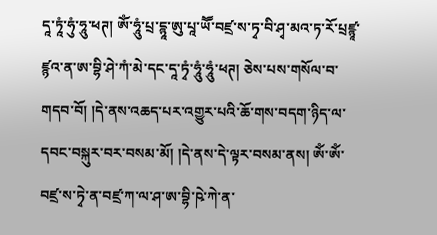དཱ་ཏཱཾ་ཧུཾ་ཧཱུ་ཕཊ། ཨོཾ་ཧཱུཾ་པྲ་དྙཱ་ཨུ་པཱ་ཡཽ་བཛྲ་ས་ཏྭ་བི་ཤྭ་མའ་ཏ་རོ་པྲཛྙཱ་ཛྙའ་ན་ཨ་བྷི་ཤེ་ཀཾ་མེ་དང་དཱ་ཏྭཾ་ཧཱུཾ་ཧཱུཾ་ཕཊ། ཅེས་པས་གསོལ་བ་གདབ་བོ། །དེ་ནས་འཆད་པར་འགྱུར་པའི་ཆོ་གས་བདག་ཉིད་ལ་དབང་བསྐུར་བར་བསམ་མོ། །དེ་ནས་དེ་ལྟར་བསམ་ནས། ཨོཾ་ཨོཾ་བཛྲ་ས་ཏྭེ་ན་བཛྲ་ཀ་ལ་ཤ་ཨ་བྷི་ཥེ་ཀེ་ན་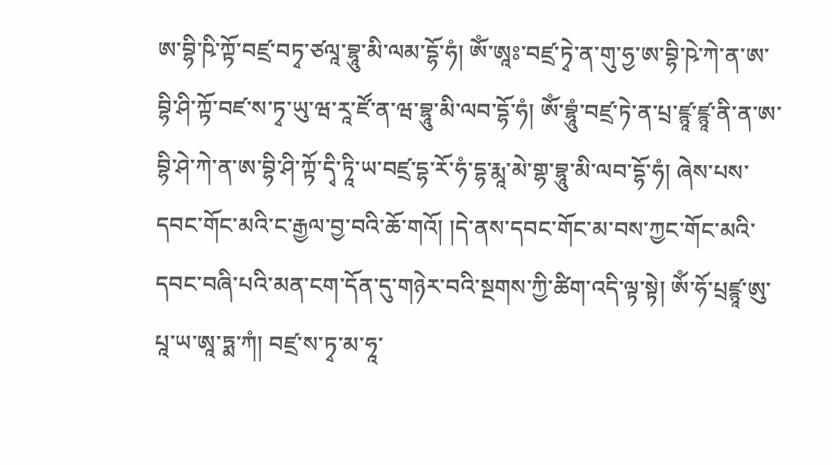ཨ་བྷི་ཥི་ཀྟོ་བཛྲ་བཏྭ་ཙལཱ་བྷཱུ་མི་ལམ་དྷོ་ཧཾ། ཨོཾ་ཨཱཿ་བཛྲ་ཏྭེ་ན་གུ་ཧྱ་ཨ་བྷི་ཥེ་ཀེ་ན་ཨ་བྷི་ཤི་ཀྟོ་བཛ་ས་ཏྭ་ཡུ་ཝ་རཱ་ཛོ་ན་ཝ་བྷཱུ་མི་ལབ་དྷོ་ཧཾ། ཨོཾ་བྷཱུཾ་བཛྲ་ཏེ་ན་པྲ་ཛྙཱ་ཛྙཱ་ནི་ན་ཨ་བྷི་ཤེ་ཀེ་ན་ཨ་བྷི་ཤི་ཀྟོ་དྭི་ཏཱི་ཡ་བཛྲ་དྷ་རོ་ཧཾ་དྷ་རྨཱ་མེ་གྷ་བྷཱུ་མི་ལབ་དྷོ་ཧཾ། ཞེས་པས་དབང་གོང་མའི་ང་རྒྱལ་བྱ་བའི་ཆོ་གའོ། །དེ་ནས་དབང་གོང་མ་བས་ཀྱང་གོང་མའི་དབང་བཞི་པའི་མན་ངག་དོན་དུ་གཉེར་བའི་སྔགས་ཀྱི་ཚིག་འདི་ལྟ་སྟེ། ཨོཾ་ཧོ་པྲཛྙཱ་ཨུ་པཱ་ཡ་ཨཱ་ཏྨ་ཀཾ། བཛྲ་ས་ཏྭ་མ་ཧཱ་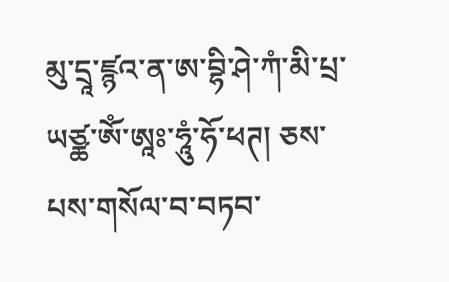མུ་དྲཱ་ཛྙའ་ན་ཨ་བྷི་ཤེ་ཀཾ་མི་པྲ་ཡཙྪ་ཨོཾ་ཨཱཿ་ཧཱུཾ་ཧོ་ཕཊ། ཅས་པས་གསོལ་བ་བཏབ་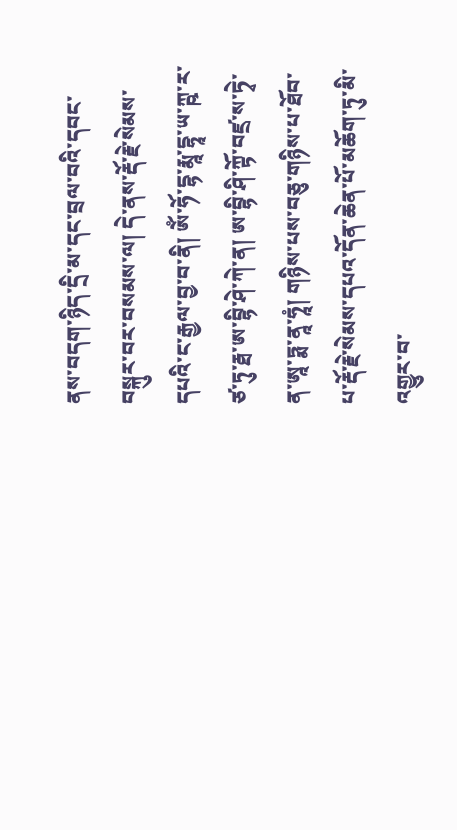ནས་བདག་ཉིད་དྲི་མ་དང་བྲལ་བའི་དབང་བསྐུར་བར་བསམས་ལ། དེ་ནས་རྡོ་རྗེ་སེམས་དཔའི་ང་རྒྱལ་བྱ་བ་ནི། ཨོཾ་ཧོ་དྷ་རྨཱ་དྷཱ་ཡ་ཀྵ་ར་ཙ་ཏུ་རྠ་ཨ་བྷི་ཤེ་ཀེ་ན། ཨ་བྷི་ཤི་ཀྟོ་བཛྲ་ས་ཏྭེ་ན་ཨཱ་ཏྨ་ནཱ་ཧཱཾ། གཉིས་པས་བཅུ་གཉིས་པ་ཐོབ་པ་རྡོ་རྗེ་སེམས་དཔའ་དོན་ཆེན་པོ་མཆོག་ཏུ་མི་འགྱུར་བ་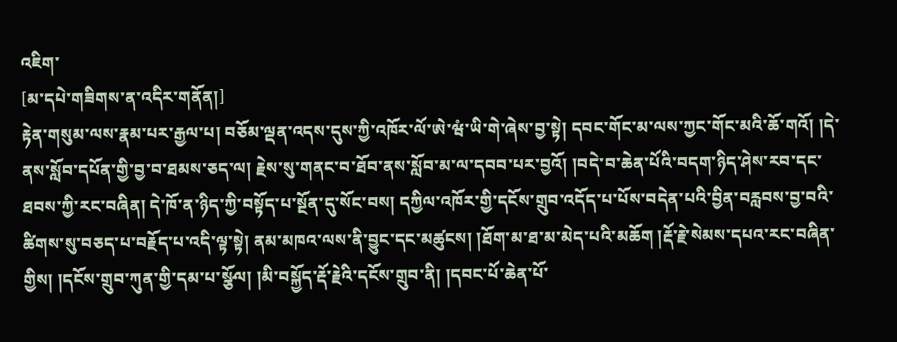འཇིག་
[མ་དཔེ་གཟིགས་ན་འདིར་གནོན།]
རྟེན་གསུམ་ལས་རྣམ་པར་རྒྱལ་པ། བཅོམ་ལྡན་འདས་དུས་ཀྱི་འཁོར་ལོ་ཨེ་ཝཾ་ཡི་གེ་ཞེས་བྱ་སྟེ། དབང་གོང་མ་ལས་ཀྱང་གོང་མའི་ཆོ་གའོ། །དེ་ནས་སློབ་དཔོན་གྱི་བྱ་བ་ཐམས་ཅད་ལ། རྗེས་སུ་གནང་བ་ཐོབ་ནས་སློབ་མ་ལ་དབབ་པར་བྱའོ། །བདེ་བ་ཆེན་པོའི་བདག་ཉིད་ཤེས་རབ་དང་ཐབས་ཀྱི་རང་བཞིན། དེ་ཁོ་ན་ཉིད་ཀྱི་བསྟོད་པ་སྔོན་དུ་སོང་བས། དཀྱིལ་འཁོར་གྱི་དངོས་གྲུབ་འདོད་པ་པོས་བདེན་པའི་བྱིན་བརླབས་བྱ་བའི་ཚིགས་སུ་བཅད་པ་བརྗོད་པ་འདི་ལྟ་སྟེ། ནམ་མཁའ་ལས་ནི་བྱུང་དང་མཚུངས། །ཐོག་མ་ཐ་མ་མེད་པའི་མཆོག །རྡོ་རྗེ་སེམས་དཔའ་རང་བཞིན་གྱིས། །དངོས་གྲུབ་ཀུན་གྱི་དམ་པ་སྩོལ། །མི་བསྐྱོད་རྡོ་རྗེའི་དངོས་གྲུབ་ནི། །དབང་པོ་ཆེན་པོ་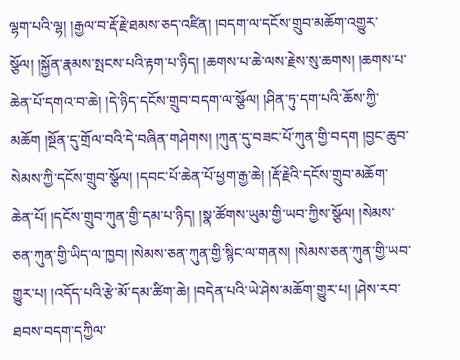ལྷག་པའི་ལྷ། །རྒྱལ་བ་རྡོ་རྗེ་ཐམས་ཅད་འཛིན། །བདག་ལ་དངོས་གྲུབ་མཆོག་འགྱུར་སྩོལ། །སྐྱོན་རྣམས་སྤངས་པའི་རྟག་པ་ཉིད། །ཆགས་པ་ཆེ་ལས་རྗེས་སུ་ཆགས། །ཆགས་པ་ཆེན་པོ་དགའ་བ་ཆེ། །དེ་ཉིད་དངོས་གྲུབ་བདག་ལ་སྩོལ། །ཤིན་ཏུ་དག་པའི་ཆོས་ཀྱི་མཆོག །སྔོན་དུ་གྲོལ་བའི་དེ་བཞིན་གཤེགས། །ཀུན་དུ་བཟང་པོ་ཀུན་གྱི་བདག །བྱང་ཆུབ་སེམས་ཀྱི་དངོས་གྲུབ་སྩོལ། །དབང་པོ་ཆེན་པོ་ཕྱག་རྒྱ་ཆེ། །རྡོ་རྗེའི་དངོས་གྲུབ་མཆོག་ཆེན་པོ། །དངོས་གྲུབ་ཀུན་གྱི་དམ་པ་ཉིད། །སྣ་ཚོགས་ཡུམ་གྱི་ཡབ་ཀྱིས་སྩོལ། །སེམས་ཅན་ཀུན་གྱི་ཡིད་ལ་ཁྱབ། །སེམས་ཅན་ཀུན་གྱི་སྙིང་ལ་གནས། །སེམས་ཅན་ཀུན་གྱི་ཡབ་གྱུར་པ། །འདོད་པའི་རྩེ་མོ་དམ་ཚིག་ཆེ། །བདེན་པའི་ཡེ་ཤེས་མཆོག་གྱུར་པ། །ཤེས་རབ་ཐབས་བདག་དཀྱིལ་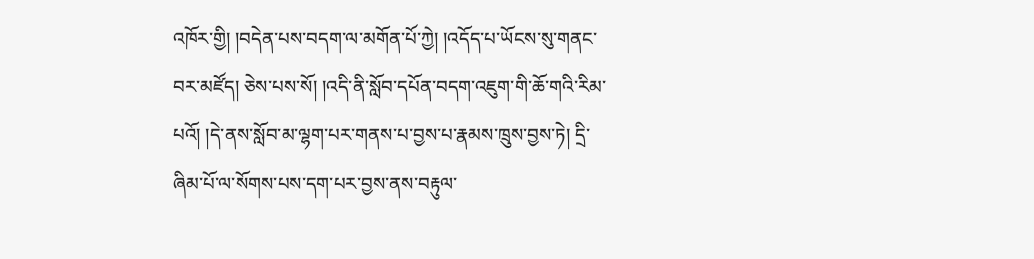འཁོར་གྱི། །བདེན་པས་བདག་ལ་མགོན་པོ་ཀྱེ། །འདོད་པ་ཡོངས་སུ་གནང་བར་མཛོད། ཅེས་པས་སོ། །འདི་ནི་སློབ་དཔོན་བདག་འཇུག་གི་ཆོ་གའི་རིམ་པའོ། །དེ་ནས་སློབ་མ་ལྷག་པར་གནས་པ་བྱས་པ་རྣམས་ཁྲུས་བྱས་ཏེ། དྲི་ཞིམ་པོ་ལ་སོགས་པས་དག་པར་བྱས་ནས་བརྟུལ་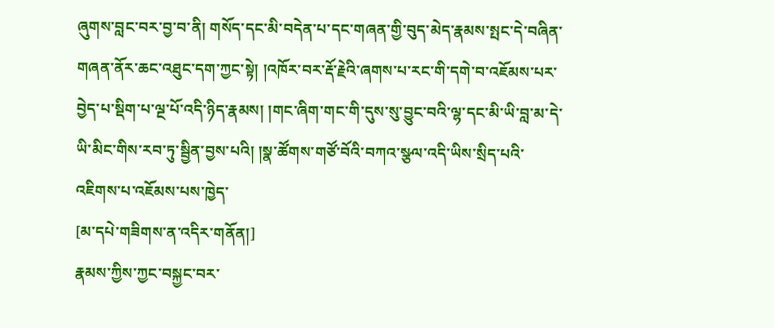ཞུགས་བླང་བར་བྱ་བ་ནི། གསོད་དང་མི་བདེན་པ་དང་གཞན་གྱི་བུད་མེད་རྣམས་སྤང་དེ་བཞིན་གཞན་ནོར་ཆང་འཐུང་དག་ཀྱང་སྟེ། །འཁོར་བར་རྡོ་རྗེའི་ཞགས་པ་རང་གི་དགེ་བ་འཇོམས་པར་བྱེད་པ་སྡིག་པ་ལྔ་པོ་འདི་ཉིད་རྣམས། །གང་ཞིག་གང་གི་དུས་སུ་བྱུང་བའི་ལྷ་དང་མི་ཡི་བླ་མ་དེ་ཡི་མིང་གིས་རབ་ཏུ་སྦྱིན་བྱས་པའི། །སྣ་ཚོགས་གཙོ་བོའི་བཀའ་སྩལ་འདི་ཡིས་སྲིད་པའི་འཇིགས་པ་འཇོམས་པས་ཁྱེད་
[མ་དཔེ་གཟིགས་ན་འདིར་གནོན།]
རྣམས་ཀྱིས་ཀྱང་བསྐྱང་བར་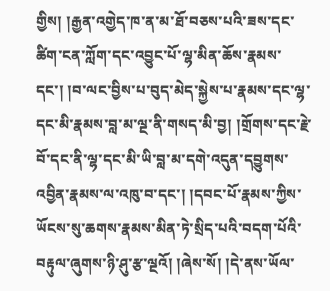གྱིས། །རྒྱན་འགྱེད་ཁ་ན་མ་ཐོ་བཅས་པའི་ཟས་དང་ཚིག་ངན་ཀློག་དང་འབྱུང་པོ་ལྷ་མིན་ཆོས་རྣམས་དང་། །བ་ལང་བྱིས་པ་བུད་མེད་སྐྱེས་པ་རྣམས་དང་ལྷ་དང་མི་རྣམས་བླ་མ་ལྔ་ནི་གསད་མི་བྱ། །གྲོགས་དང་རྗེ་བོ་དང་ནི་ལྷ་དང་མི་ཡི་བླ་མ་དགེ་འདུན་དབྱུགས་འབྱིན་རྣམས་ལ་འཁུ་བ་དང་། །དབང་པོ་རྣམས་ཀྱིས་ཡོངས་སུ་ཆགས་རྣམས་མིན་ཏེ་སྲིད་པའི་བདག་པོའི་བརྟུལ་ཞུགས་ཉི་ཤུ་རྩ་ལྔའོ། །ཞེས་སོ། །དེ་ནས་ཡོལ་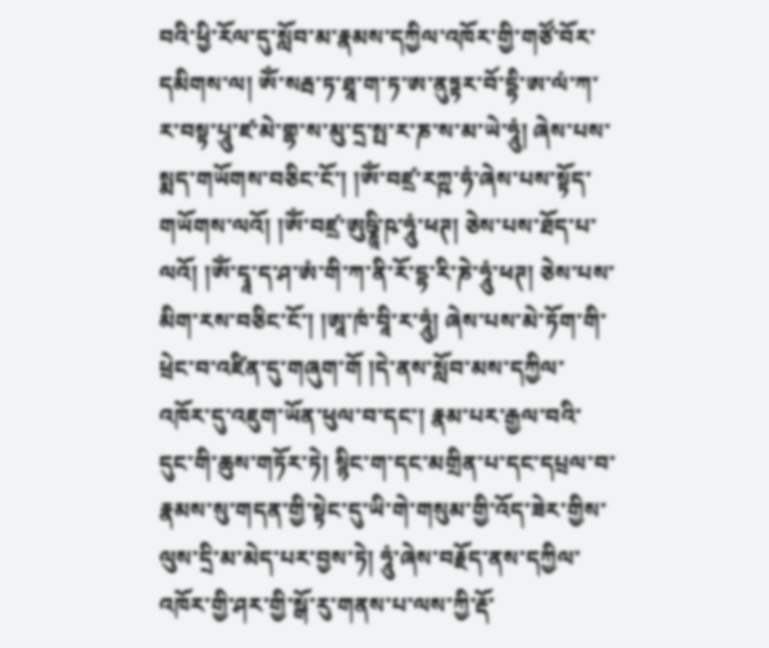བའི་ཕྱི་རོལ་དུ་སློབ་མ་རྣམས་དཀྱིལ་འཁོར་གྱི་གཙོ་བོར་དམིགས་ལ། ཨོཾ་སརྦ་ཏ་ཐཱ་ག་ཏ་ཨ་ནུཏྟར་བོ་དྷི་ཨ་ལཾ་ཀ་ར་བསྟ་པཱུ་ཛ་མེ་གྷ་ས་མུ་དྲ་སྤ་ར་ཎ་ས་མ་ཡེ་ཧཱུཾ། ཞེས་པས་སྨད་གཡོགས་བཅིང་ངོ་། །ཨོཾ་བཛྲ་རཀྵ་ཧཾ་ཞེས་པས་སྟོད་གཡོགས་ལའོ། །ཨོཾ་བཛྲ་ཨུཥྞཱི་ཥ་ཧཱུཾ་ཕཊ། ཅེས་པས་ཐོད་པ་ལའོ། །ཨོཾ་དྭཱ་ད་ཤ་ཨཾ་གི་ཀ་ནི་རོ་དྷ་རི་ཎེ་ཧཱུཾ་ཕཊ། ཅེས་པས་མིག་རས་བཅིང་ངོ་། །ཨཱ་ཁཾ་བཱི་ར་ཧཱུཾ། ཞེས་པས་མེ་ཏོག་གི་ཕྲེང་བ་འཛིན་དུ་གཞུག་གོ །དེ་ནས་སློབ་མས་དཀྱིལ་འཁོར་དུ་འཇུག་ཡོན་ཕུལ་བ་དང་། རྣམ་པར་རྒྱལ་བའི་དུང་གི་ཆུས་གཏོར་ཏེ། སྙིང་ག་དང་མགྲིན་པ་དང་དཔྲལ་བ་རྣམས་སུ་གདན་གྱི་སྟེང་དུ་ཡི་གེ་གསུམ་གྱི་འོད་ཟེར་གྱིས་ལུས་དྲི་མ་མེད་པར་བྱས་ཏེ། ཧཱུཾ་ཞེས་བརྗོད་ནས་དཀྱིལ་འཁོར་གྱི་ཤར་གྱི་སྒོ་རུ་གནས་པ་ལས་ཀྱི་རྡོ་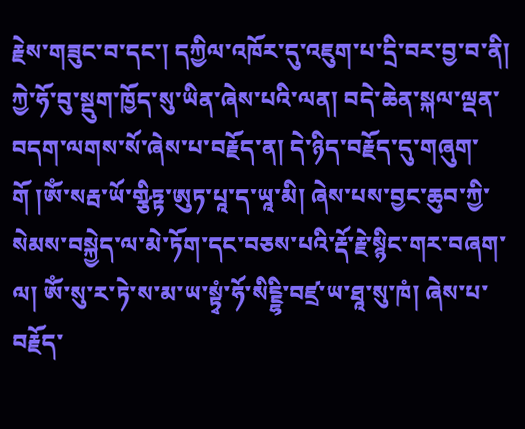རྗེས་གཟུང་བ་དང་། དཀྱིལ་འཁོར་དུ་འཇུག་པ་དྲི་བར་བྱ་བ་ནི། ཀྱེ་ཧོ་བུ་སྡུག་ཁྱོད་སུ་ཡིན་ཞེས་པའི་ལན། བདེ་ཆེན་སྐལ་ལྡན་བདག་ལགས་སོ་ཞེས་པ་བརྗོད་ན། དེ་ཉིད་བརྗོད་དུ་གཞུག་གོ །ཨོཾ་སརྦ་ཡོ་གྩིཏྟ་ཨུཏ་པཱ་ད་ཡཱ་མི། ཞེས་པས་བྱང་ཆུབ་ཀྱི་སེམས་བསྐྱེད་ལ་མེ་ཏོག་དང་བཅས་པའི་རྡོ་རྗེ་སྙིང་གར་བཞག་ལ། ཨོཾ་སུ་ར་ཏེ་ས་མ་ཡ་སྟྭཾ་ཧོ་སིངྔྷི་བཛྲ་ཡ་ཐཱ་སུ་ཁཾ། ཞེས་པ་བརྗོད་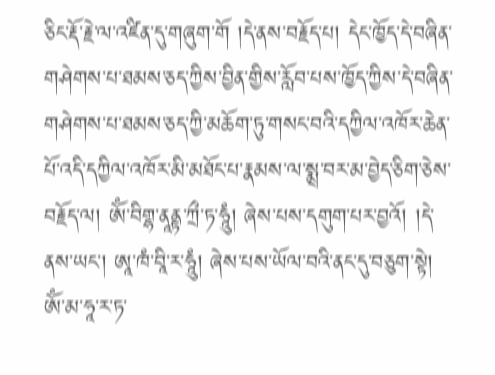ཅིང་རྡོ་རྗེ་ལ་འཛིན་དུ་གཞུག་གོ །དེ་ནས་བརྗོད་པ། དེང་ཁྱོད་དེ་བཞིན་གཤེགས་པ་ཐམས་ཅད་ཀྱིས་བྱིན་གྱིས་རློབ་པས་ཁྱོད་ཀྱིས་དེ་བཞིན་གཤེགས་པ་ཐམས་ཅད་ཀྱི་མཆོག་ཏུ་གསང་བའི་དཀྱིལ་འཁོར་ཆེན་པོ་འདི་དཀྱིལ་འཁོར་མི་མཐོང་པ་རྣམས་ལ་སྨྲ་བར་མ་བྱེད་ཅིག་ཅེས་བརྗོད་ལ། ཨོཾ་བིགྷ་ནཱནྟ་ཀྲྀ་ཏ་ཧཱུཾ། ཞེས་པས་དགུག་པར་བྱའོ། །དེ་ནས་ཡང་། ཨཱ་ཁཾ་བཱི་ར་ཧཱུཾ། ཞེས་པས་ཡོལ་བའི་ནང་དུ་བཅུག་སྟེ། ཨོཾ་མ་ཧཱ་ར་ཏ་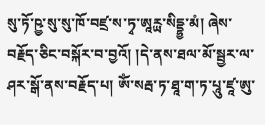སུ་ཏོ་ཥྱ་སུ་སུ་ཁོ་བཛྲ་ས་ཏྭ་ཨཱཪྻ་སིདྡྷྱ་མཾ། ཞེས་བརྗོད་ཅིང་བསྐོར་བ་བྱའོ། །དེ་ནས་ཐལ་མོ་སྦྱར་ལ་ཤར་སྒོ་ནས་བརྗོད་པ། ཨོཾ་སརྦ་ཏ་ཐཱ་ག་ཏ་པཱུ་ཛཱ་ཨུ་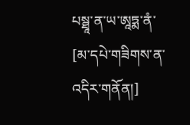པསྠཱ་ན་ཡ་ཨཱཏྨ་ནཾ་
[མ་དཔེ་གཟིགས་ན་འདིར་གནོན།]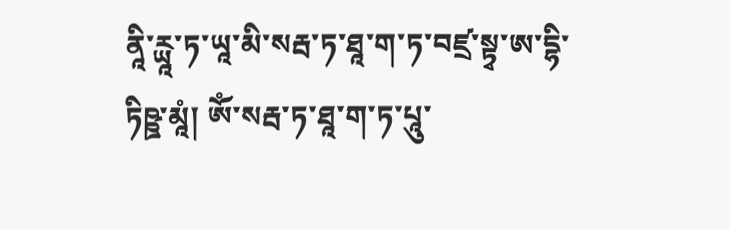ནཱི་ཪྻཱ་ཏ་ཡཱ་མི་སརྦ་ཏ་ཐཱ་ག་ཏ་བཛྲ་སྟྭ་ཨ་དྷི་ཏིཥྛ་མཱཾ། ཨོཾ་སརྦ་ཏ་ཐཱ་ག་ཏ་པཱུ་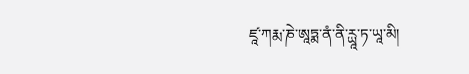ཛཱ་ཀརྨ་ཎེ་ཨཱཏྨ་ནཾ་ནི་ཪྻཱ་ཏ་ཡཱ་མི།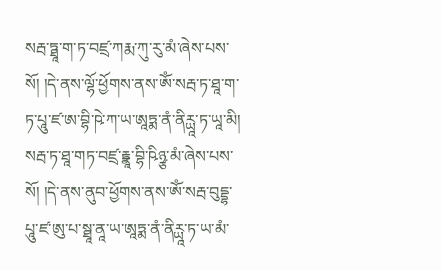སརྦ་ཏྠཱ་ག་ཏ་བཛྲ་ཀརྨ་ཀུ་རུ་མཾ་ཞེས་པས་སོ། །དེ་ནས་ལྷོ་ཕྱོགས་ནས་ཨོཾ་སརྦ་ཏ་ཐཱ་ག་ཏ་པཱུ་ཛ་ཨ་བྷི་ཥེ་ཀ་ཡ་ཨཱཏྨ་ནཾ་ནིཪྻཱ་ཏ་ཡཱ་མི། སརྦ་ཏ་ཐཱ་གཏ་བཛྲ་རྟྣཱ་བྷི་ཥིཉྩ་མཾ་ཞེས་པས་སོ། །དེ་ནས་ནུབ་ཕྱོགས་ནས་ཨོཾ་སརྦ་བུདྡྷ་པཱུ་ཛ་ཨུ་པ་སྠཱ་ནཱ་ཡ་ཨཱཏྨ་ནཾ་ནིཪྻཱ་ཏ་ཡ་མཾ་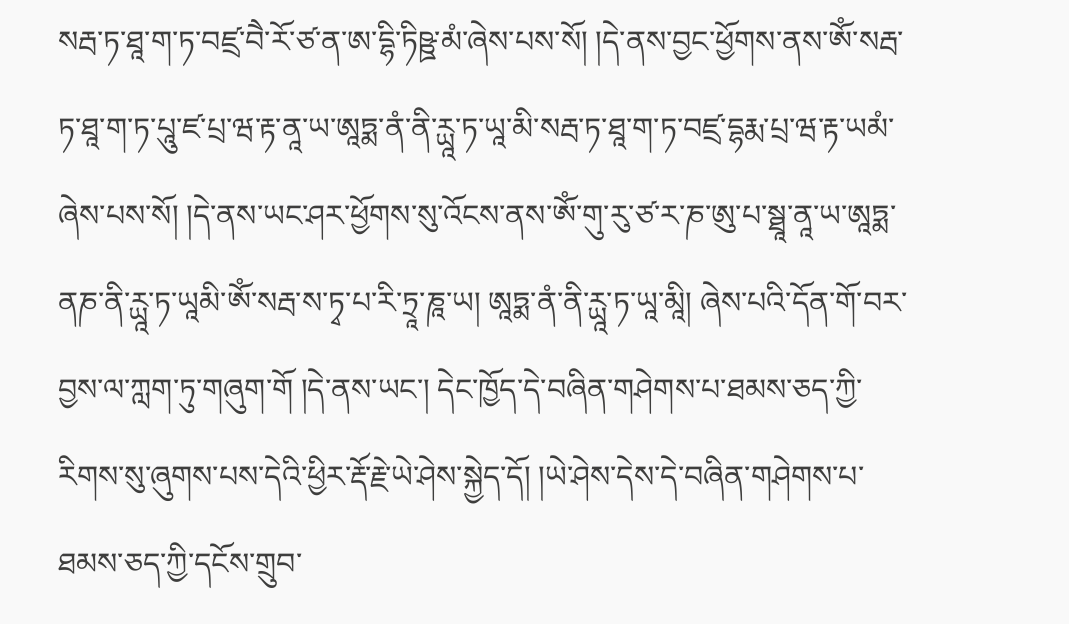སརྦ་ཏ་ཐཱ་ག་ཏ་བཛྲ་བཻ་རོ་ཙ་ན་ཨ་དྷི་ཏིཥྛ་མཾ་ཞེས་པས་སོ། །དེ་ནས་བྱང་ཕྱོགས་ནས་ཨོཾ་སརྦ་ཏ་ཐཱ་ག་ཏ་པཱུ་ཛ་པྲ་ཝ་རྟ་ནཱ་ཡ་ཨཱཏྨ་ནཾ་ནི་ཪྻཱ་ཏ་ཡཱ་མི་སརྦ་ཏ་ཐཱ་ག་ཏ་བཛྲ་དྷརྨ་པྲ་ཝ་རྟ་ཡམཾ་ཞེས་པས་སོ། །དེ་ནས་ཡང་ཤར་ཕྱོགས་སུ་འོངས་ནས་ཨོཾ་གུ་རུ་ཙ་ར་ཎ་ཨུ་པ་སྠཱ་ནཱ་ཡ་ཨཱཏྨ་ནཎ་ནི་ཪྻཱ་ཏ་ཡཱམི་ཨོཾ་སརྦ་ས་ཏྭ་པ་རི་ཏྲཱ་ཎཱ་ཡ། ཨཱཏྨ་ནཾ་ནི་ཪྻཱ་ཏ་ཡཱ་མཱི། ཞེས་པའི་དོན་གོ་བར་བྱས་ལ་ཀླག་ཏུ་གཞུག་གོ །དེ་ནས་ཡང་། དེང་ཁྱོད་དེ་བཞིན་གཤེགས་པ་ཐམས་ཅད་ཀྱི་རིགས་སུ་ཞུགས་པས་དེའི་ཕྱིར་རྡོ་རྗེ་ཡེ་ཤེས་སྐྱེད་དོ། །ཡེ་ཤེས་དེས་དེ་བཞིན་གཤེགས་པ་ཐམས་ཅད་ཀྱི་དངོས་གྲུབ་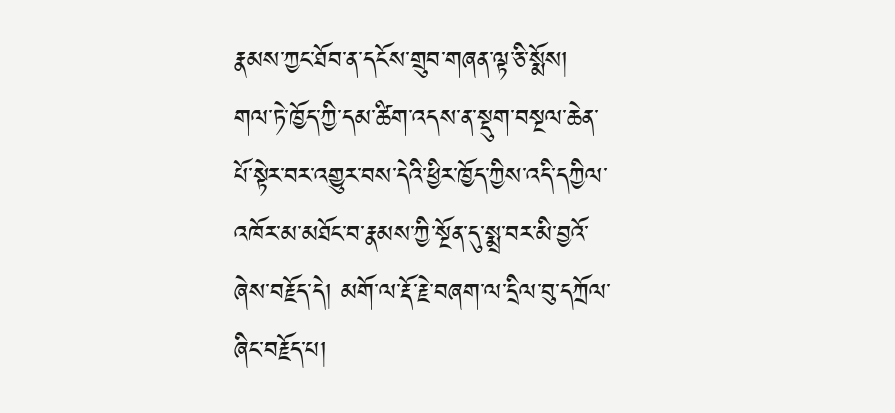རྣམས་ཀྱང་ཐོབ་ན་དངོས་གྲུབ་གཞན་ལྟ་ཅི་སྨོས། གལ་ཏེ་ཁྱོད་ཀྱི་དམ་ཚིག་འདས་ན་སྡུག་བསྔལ་ཆེན་པོ་སྟེར་བར་འགྱུར་བས་དེའི་ཕྱིར་ཁྱོད་ཀྱིས་འདི་དཀྱིལ་འཁོར་མ་མཐོང་བ་རྣམས་ཀྱི་སྔོན་དུ་སྨྲ་བར་མི་བྱའོ་ཞེས་བརྗོད་དེ། མགོ་ལ་རྡོ་རྗེ་བཞག་ལ་དྲིལ་བུ་དཀྲོལ་ཞིང་བརྗོད་པ།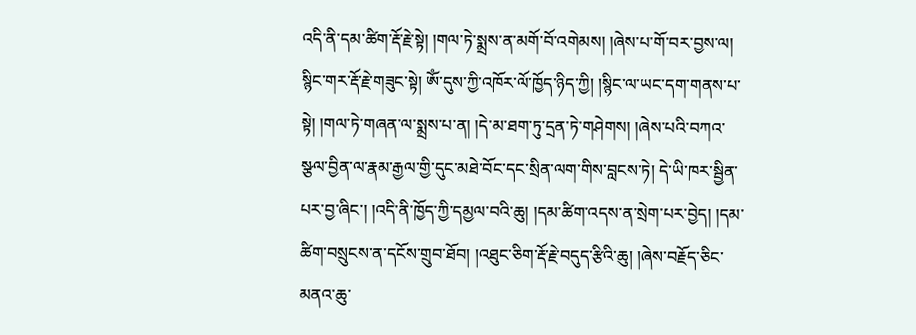འདི་ནི་དམ་ཚིག་རྡོ་རྗེ་སྟེ། །གལ་ཏེ་སྨྲས་ན་མགོ་བོ་འགེམས། །ཞེས་པ་གོ་བར་བྱས་ལ། སྙིང་གར་རྡོ་རྗེ་གཟུང་སྟེ། ཨོཾ་དུས་ཀྱི་འཁོར་ལོ་ཁྱོད་ཉིད་ཀྱི། །སྙིང་ལ་ཡང་དག་གནས་པ་སྟེ། །གལ་ཏེ་གཞན་ལ་སྨྲས་པ་ན། །དེ་མ་ཐག་ཏུ་དྲན་ཏེ་གཤེགས། །ཞེས་པའི་བཀའ་སྩལ་བྱིན་ལ་རྣམ་རྒྱལ་གྱི་དུང་མཐེ་བོང་དང་སྲིན་ལག་གིས་བླངས་ཏེ། དེ་ཡི་ཁར་སྦྱིན་པར་བྱ་ཞིང་། །འདི་ནི་ཁྱོད་ཀྱི་དམྱལ་བའི་ཆུ། །དམ་ཚིག་འདས་ན་སྲེག་པར་བྱེད། །དམ་ཚིག་བསྲུངས་ན་དངོས་གྲུབ་ཐོབ། །འཐུང་ཅིག་རྡོ་རྗེ་བདུད་རྩིའི་ཆུ། །ཞེས་བརྗོད་ཅིང་མནའ་ཆུ་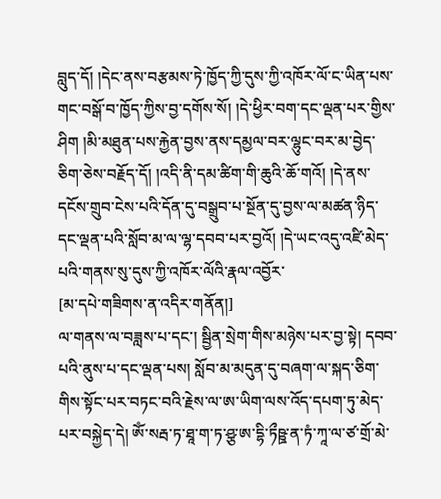བླུད་དོ། །དེང་ནས་བརྩམས་ཏེ་ཁྱོད་ཀྱི་དུས་ཀྱི་འཁོར་ལོ་ང་ཡིན་པས་གང་བསྒོ་བ་ཁྱོད་ཀྱིས་བྱ་དགོས་སོ། །དེ་ཕྱིར་བག་དང་ལྡན་པར་གྱིས་ཤིག །མི་མཐུན་པས་རྐྱེན་བྱས་ནས་དམྱལ་བར་ལྷུང་བར་མ་བྱེད་ཅིག་ཅེས་བརྗོད་དོ། །འདི་ནི་དམ་ཚིག་གི་ཆུའི་ཆོ་གའོ། །དེ་ནས་དངོས་གྲུབ་ངེས་པའི་དོན་དུ་བསྒྲུབ་པ་སྔོན་དུ་བྱས་ལ་མཚན་ཉིད་དང་ལྡན་པའི་སློབ་མ་ལ་ལྷ་དབབ་པར་བྱའོ། །དེ་ཡང་འདུ་འཛི་མེད་པའི་གནས་སུ་དུས་ཀྱི་འཁོར་ལོའི་རྣལ་འབྱོར་
[མ་དཔེ་གཟིགས་ན་འདིར་གནོན།]
ལ་གནས་ལ་བཟླས་པ་དང་། སྦྱིན་སྲེག་གིས་མཉེས་པར་བྱ་སྟེ། དབབ་པའི་ནུས་པ་དང་ལྡན་པས། སློབ་མ་མདུན་དུ་བཞག་ལ་སྐད་ཅིག་གིས་སྟོང་པར་བཏང་བའི་རྗེས་ལ་ཨ་ཡིག་ལས་འོད་དཔག་ཏུ་མེད་པར་བསྐྱེད་དེ། ཨོཾ་སརྦ་ཏ་ཐཱ་ག་ཏ་ཤྩ་ཨ་དྷི་ཏྀཥྛ་ན་ཏཾ་ཀཱ་ལ་ཙ་གྲོ་མེ་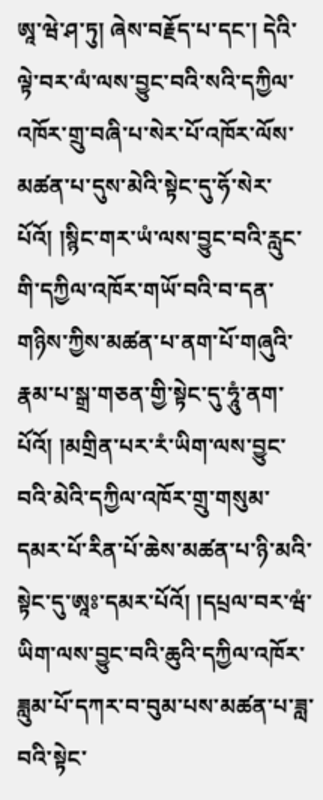ཨཱ་ཝེ་ཤ་ཏུ། ཞེས་བརྗོད་པ་དང་། དེའི་ལྟེ་བར་ལཾ་ལས་བྱུང་བའི་སའི་དཀྱིལ་འཁོར་གྲུ་བཞི་པ་སེར་པོ་འཁོར་ལོས་མཚན་པ་དུས་མེའི་སྟེང་དུ་ཧོ་སེར་པོའོ། །སྙིང་གར་ཡཾ་ལས་བྱུང་བའི་རླུང་གི་དཀྱིལ་འཁོར་གཡོ་བའི་བ་དན་གཉིས་ཀྱིས་མཚན་པ་ནག་པོ་གཞུའི་རྣམ་པ་སྒྲ་གཅན་གྱི་སྟེང་དུ་ཧཱུཾ་ནག་པོའོ། །མགྲིན་པར་རཾ་ཡིག་ལས་བྱུང་བའི་མེའི་དཀྱིལ་འཁོར་གྲུ་གསུམ་དམར་པོ་རིན་པོ་ཆེས་མཚན་པ་ཉི་མའི་སྟེང་དུ་ཨཱཿ་དམར་པོའོ། །དཔྲལ་བར་ཝཾ་ཡིག་ལས་བྱུང་བའི་ཆུའི་དཀྱིལ་འཁོར་ཟླུམ་པོ་དཀར་བ་བུམ་པས་མཚན་པ་ཟླ་བའི་སྟེང་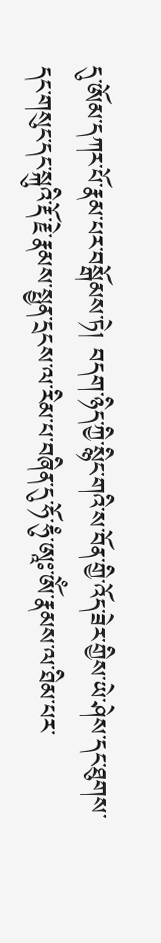དུ་ཨོམ་དཀར་པོ་རྣམ་པར་བསྒོམས་ཏེ། བདག་ཉིད་ཀྱི་སྙིང་གའི་ས་བོན་གྱི་འོད་ཟེར་གྱིས་ཡེ་ཤེས་དང་ཐུགས་དང་གསུང་དང་སྐུའི་རྡོ་རྗེ་རྣམས་སྤྱན་དྲངས་ལ་རིམ་པ་བཞིན་དུ་ཧོ་ཧུཾ་ཨཱཿ་ཨོཾ་རྣམས་ལ་ཐིམ་པར་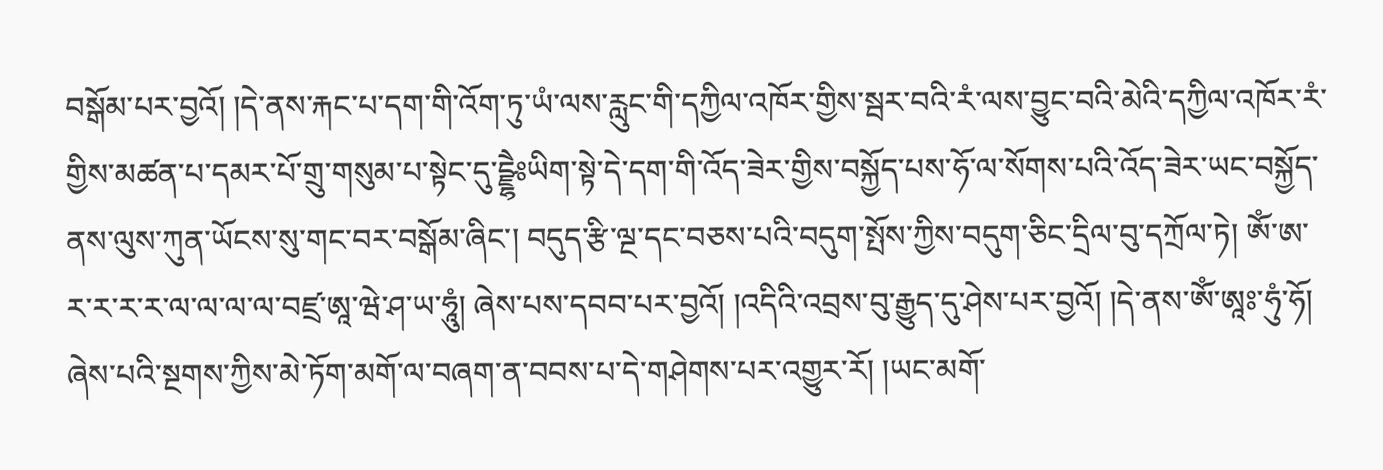བསྒོམ་པར་བྱའོ། །དེ་ནས་རྐང་པ་དག་གི་འོག་ཏུ་ཡཾ་ལས་རླུང་གི་དཀྱིལ་འཁོར་གྱིས་སྦར་བའི་རཾ་ལས་བྱུང་བའི་མེའི་དཀྱིལ་འཁོར་རཾ་གྱིས་མཚན་པ་དམར་པོ་གྲུ་གསུམ་པ་སྟེང་དུ་དྫྷཻཿཡིག་སྟེ་དེ་དག་གི་འོད་ཟེར་གྱིས་བསྐྱོད་པས་ཧོ་ལ་སོགས་པའི་འོད་ཟེར་ཡང་བསྐྱོད་ནས་ལུས་ཀུན་ཡོངས་སུ་གང་བར་བསྒོམ་ཞིང་། བདུད་རྩི་ལྔ་དང་བཅས་པའི་བདུག་སྤོས་ཀྱིས་བདུག་ཅིང་དྲིལ་བུ་དཀྲོལ་ཏེ། ཨོཾ་ཨ་ར་ར་ར་ར་ལ་ལ་ལ་ལ་བཛྲ་ཨཱ་ཝེ་ཤ་ཡ་ཧཱུཾ། ཞེས་པས་དབབ་པར་བྱའོ། །འདིའི་འབྲས་བུ་རྒྱུད་དུ་ཤེས་པར་བྱའོ། །དེ་ནས་ཨོཾ་ཨཱཿ་ཧུཾ་ཧོ། ཞེས་པའི་སྔགས་ཀྱིས་མེ་ཏོག་མགོ་ལ་བཞག་ན་བབས་པ་དེ་གཤེགས་པར་འགྱུར་རོ། །ཡང་མགོ་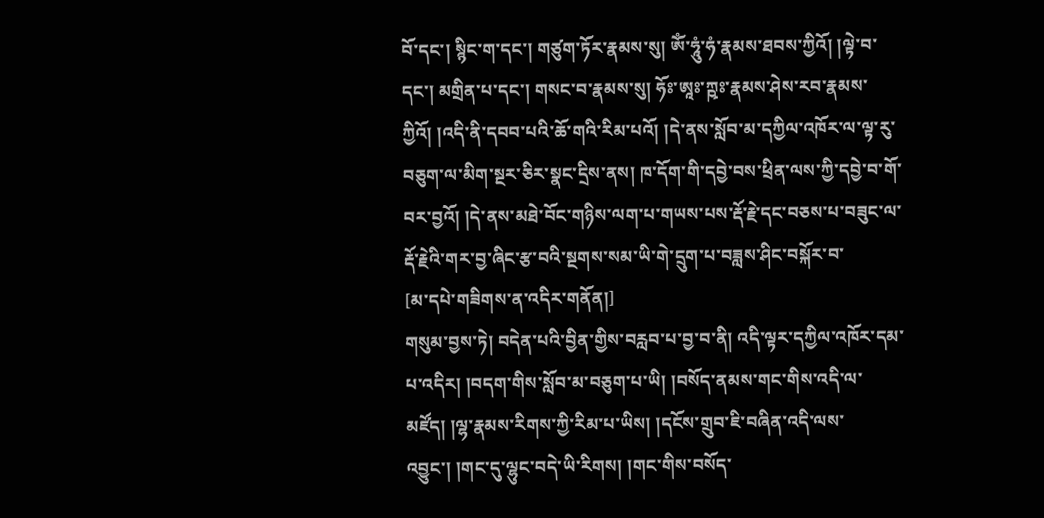བོ་དང་། སྙིང་ག་དང་། གཙུག་ཏོར་རྣམས་སུ། ཨོཾ་ཧཱུཾ་ཧཾ་རྣམས་ཐབས་ཀྱིའོ། །ལྟེ་བ་དང་། མགྲིན་པ་དང་། གསང་བ་རྣམས་སུ། ཧོཿ་ཨཱཿ་ཀྵཿ་རྣམས་ཤེས་རབ་རྣམས་ཀྱིའོ། །འདི་ནི་དབབ་པའི་ཆོ་གའི་རིམ་པའོ། །དེ་ནས་སློབ་མ་དཀྱིལ་འཁོར་ལ་ལྟ་རུ་བཅུག་ལ་མིག་སྔར་ཅིར་སྣང་དྲིས་ནས། ཁ་དོག་གི་དབྱེ་བས་ཕྲིན་ལས་ཀྱི་དབྱེ་བ་གོ་བར་བྱའོ། །དེ་ནས་མཐེ་བོང་གཉིས་ལག་པ་གཡས་པས་རྡོ་རྗེ་དང་བཅས་པ་བཟུང་ལ་རྡོ་རྗེའི་གར་བྱ་ཞིང་རྩ་བའི་སྔགས་སམ་ཡི་གེ་དྲུག་པ་བཟླས་ཤིང་བསྐོར་བ་
[མ་དཔེ་གཟིགས་ན་འདིར་གནོན།]
གསུམ་བྱས་ཏེ། བདེན་པའི་བྱིན་གྱིས་བརླབ་པ་བྱ་བ་ནི། འདི་ལྟར་དཀྱིལ་འཁོར་དམ་པ་འདིར། །བདག་གིས་སློབ་མ་བཅུག་པ་ཡི། །བསོད་ནམས་གང་གིས་འདི་ལ་མཛོད། །ལྷ་རྣམས་རིགས་ཀྱི་རིམ་པ་ཡིས། །དངོས་གྲུབ་ཇི་བཞིན་འདི་ལས་འབྱུང་། །གང་དུ་ལྷུང་བདེ་ཡི་རིགས། །གང་གིས་བསོད་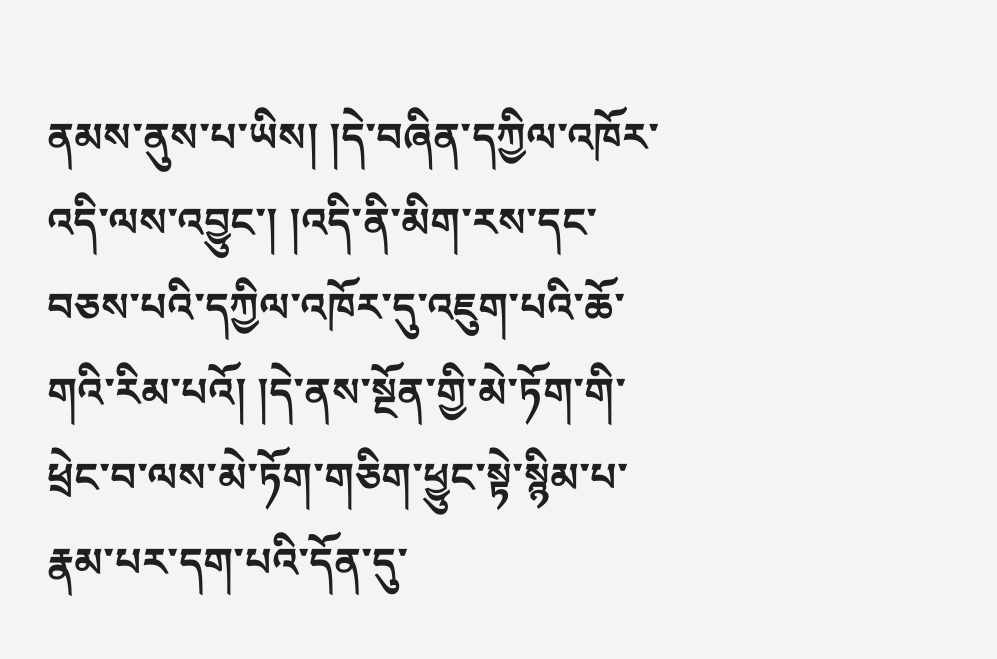ནམས་ནུས་པ་ཡིས། །དེ་བཞིན་དཀྱིལ་འཁོར་འདི་ལས་འབྱུང་། །འདི་ནི་མིག་རས་དང་བཅས་པའི་དཀྱིལ་འཁོར་དུ་འཇུག་པའི་ཆོ་གའི་རིམ་པའོ། །དེ་ནས་སྔོན་གྱི་མེ་ཏོག་གི་ཕྲེང་བ་ལས་མེ་ཏོག་གཅིག་ཕྱུང་སྟེ་སྙིམ་པ་རྣམ་པར་དག་པའི་དོན་དུ་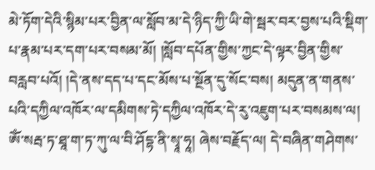མེ་ཏོག་དེའི་སྙིམ་པར་བྱིན་ལ་སློབ་མ་དེ་ཉིད་ཀྱི་ཡི་གེ་སྦར་བར་བྱས་པའི་སྡིག་པ་རྣམ་པར་དག་པར་བསམ་མོ། །སློབ་དཔོན་གྱིས་ཀྱང་དེ་ལྟར་བྱིན་གྱིས་བརླབ་པའོ། །དེ་ནས་དད་པ་དང་མོས་པ་སྔོན་དུ་སོང་བས། མདུན་ན་གནས་པའི་དཀྱིལ་འཁོར་ལ་དམིགས་ཏེ་དཀྱིལ་འཁོར་དེ་རུ་འཇུག་པར་བསམས་ལ། ཨོཾ་སརྦ་ཏ་ཐཱ་ག་ཏ་ཀུ་ལ་བི་ཤོདྷ་ནི་སྭཱ་ཧཱ། ཞེས་བརྗོད་ལ། དེ་བཞིན་གཤེགས་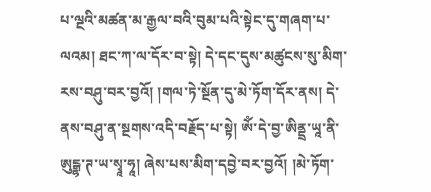པ་ལྔའི་མཚན་མ་རྒྱལ་བའི་བུམ་པའི་སྟེང་དུ་གཞག་པ་ལའམ། ཐང་ཀ་ལ་དོར་བ་སྟེ། དེ་དང་དུས་མཚུངས་སུ་མིག་རས་བཤུ་བར་བྱའོ། །གལ་ཏེ་སྔོན་དུ་མེ་ཏོག་དོར་ནས། དེ་ནས་བཤུ་ན་སྔགས་འདི་བརྗོད་པ་སྟེ། ཨོཾ་དེ་བྱ་ཨིནྡྲ་ཡཱ་ནི་ཨུངྒྷ་ཊ་ཡ་སྭཱ་ཧཱ། ཞེས་པས་མིག་དབྱེ་བར་བྱའོ། །མེ་ཏོག་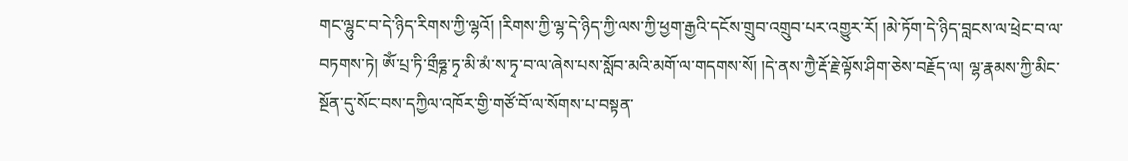གང་ལྷུང་བ་དེ་ཉིད་རིགས་ཀྱི་ལྷའོ། །རིགས་ཀྱི་ལྷ་དེ་ཉིད་ཀྱི་ལས་ཀྱི་ཕྱག་རྒྱའི་དངོས་གྲུབ་འགྲུབ་པར་འགྱུར་རོ། །མེ་ཏོག་དེ་ཉིད་བླངས་ལ་ཕྲེང་བ་ལ་བཏགས་ཏེ། ཨོཾ་པྲ་ཏི་གྲྀཧྞ་ཏྭ་མི་མཾ་ས་ཏྭ་བ་ལ་ཞེས་པས་སློབ་མའི་མགོ་ལ་གདགས་སོ། །དེ་ནས་ཀྱཻ་རྡོ་རྗེ་ལྟོས་ཤིག་ཅེས་བརྗོད་ལ། ལྷ་རྣམས་ཀྱི་མིང་སྔོན་དུ་སོང་བས་དཀྱིལ་འཁོར་གྱི་གཙོ་བོ་ལ་སོགས་པ་བསྟན་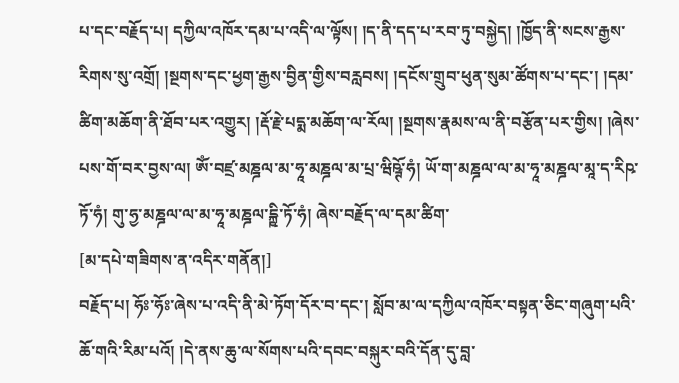པ་དང་བརྗོད་པ། དཀྱིལ་འཁོར་དམ་པ་འདི་ལ་ལྟོས། །ད་ནི་དད་པ་རབ་ཏུ་བསྐྱེད། །ཁྱོད་ནི་སངས་རྒྱས་རིགས་སུ་འགྲོ། །སྔགས་དང་ཕྱག་རྒྱས་བྱིན་གྱིས་བརླབས། །དངོས་གྲུབ་ཕུན་སུམ་ཚོགས་པ་དང་། །དམ་ཚིག་མཆོག་ནི་ཐོབ་པར་འགྱུར། །རྡོ་རྗེ་པདྨ་མཆོག་ལ་རོལ། །སྔགས་རྣམས་ལ་ནི་བརྩོན་པར་གྱིས། །ཞེས་པས་གོ་བར་བྱས་ལ། ཨོཾ་བཛྲ་མཎྜལ་མ་ཧཱ་མཎྜལ་མ་པྲ་ཝིཥྚོ་ཧཾ། ཡོ་ག་མཎྜལ་ལ་མ་ཧཱ་མཎྜལ་མཱ་ད་རིཥ་ཏོ་ཧཾ། གུ་ཧྱ་མཎྜལ་ལ་མ་ཧཱ་མཎྜལ་དྐྵི་ཏོ་ཧཾ། ཞེས་བརྗོད་ལ་དམ་ཚིག་
[མ་དཔེ་གཟིགས་ན་འདིར་གནོན།]
བརྗོད་པ། ཧོཿ་ཧོཿ་ཞེས་པ་འདི་ནི་མེ་ཏོག་དོར་བ་དང་། སློབ་མ་ལ་དཀྱིལ་འཁོར་བསྟན་ཅིང་གཞུག་པའི་ཆོ་གའི་རིམ་པའོ། །དེ་ནས་ཆུ་ལ་སོགས་པའི་དབང་བསྐུར་བའི་དོན་དུ་བླ་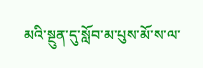མའི་སྔུན་དུ་སློབ་མ་པུས་མོ་ས་ལ་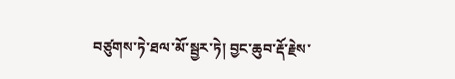བཙུགས་ཏེ་ཐལ་མོ་སྦྱར་ཏེ། བྱང་ཆུབ་རྡོ་རྗེས་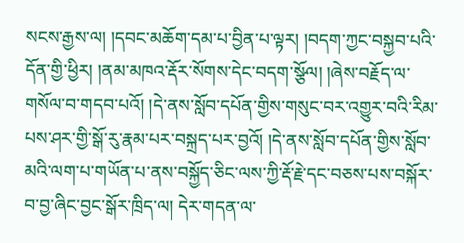སངས་རྒྱས་ལ། །དབང་མཆོག་དམ་པ་བྱིན་པ་ལྟར། །བདག་ཀྱང་བསྐྱབ་པའི་དོན་གྱི་ཕྱིར། །ནམ་མཁའ་རྡོར་སོགས་དེང་བདག་སྩོལ། །ཞེས་བརྗོད་ལ་གསོལ་བ་གདབ་པའོ། །དེ་ནས་སློབ་དཔོན་གྱིས་གསུང་བར་འགྱུར་བའི་རིམ་པས་ཤར་གྱི་སྒོ་རུ་རྣམ་པར་བསྐྲད་པར་བྱའོ། །དེ་ནས་སློབ་དཔོན་གྱིས་སློབ་མའི་ལག་པ་གཡོན་པ་ནས་བསྐྱོད་ཅིང་ལས་ཀྱི་རྡོ་རྗེ་དང་བཅས་པས་བསྐོར་བ་བྱ་ཞིང་བྱང་སྒོར་ཁྲིད་ལ། དེར་གདན་ལ་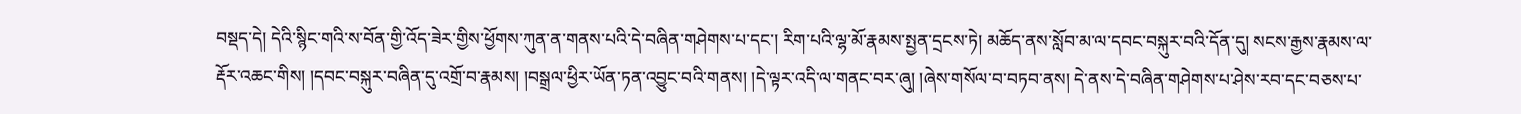བསྡད་དེ། དེའི་སྙིང་གའི་ས་བོན་གྱི་འོད་ཟེར་གྱིས་ཕྱོགས་ཀུན་ན་གནས་པའི་དེ་བཞིན་གཤེགས་པ་དང་། རིག་པའི་ལྷ་མོ་རྣམས་སྤྱན་དྲངས་ཏེ། མཆོད་ནས་སློབ་མ་ལ་དབང་བསྐུར་བའི་དོན་དུ། སངས་རྒྱས་རྣམས་ལ་རྡོར་འཆང་གིས། །དབང་བསྐུར་བཞིན་དུ་འགྲོ་བ་རྣམས། །བསྒྲལ་ཕྱིར་ཡོན་ཏན་འབྱུང་བའི་གནས། །དེ་ལྟར་འདི་ལ་གནང་བར་ཞུ། །ཞེས་གསོལ་བ་བཏབ་ནས། དེ་ནས་དེ་བཞིན་གཤེགས་པ་ཤེས་རབ་དང་བཅས་པ་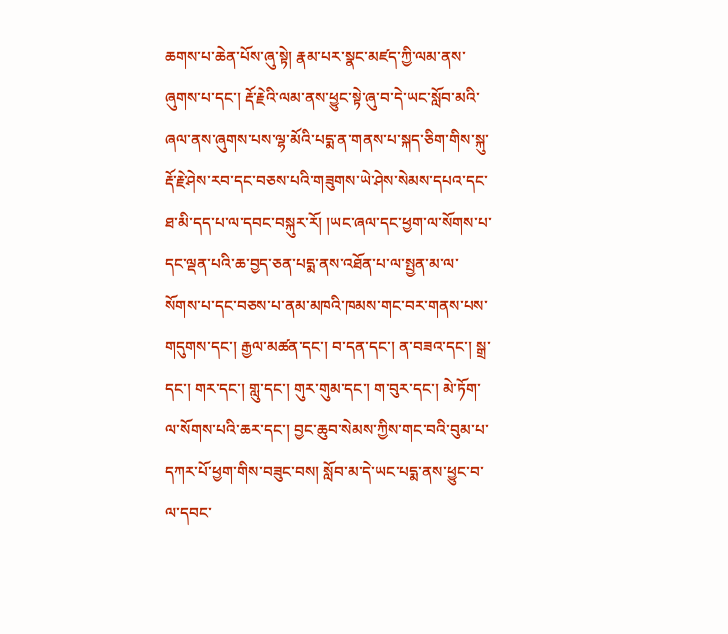ཆགས་པ་ཆེན་པོས་ཞུ་སྟེ། རྣམ་པར་སྣང་མཛད་ཀྱི་ལམ་ནས་ཞུགས་པ་དང་། རྡོ་རྗེའི་ལམ་ནས་ཕྱུང་སྟེ་ཞུ་བ་དེ་ཡང་སློབ་མའི་ཞལ་ནས་ཞུགས་པས་ལྷ་མོའི་པདྨ་ན་གནས་པ་སྐད་ཅིག་གིས་སྐུ་རྡོ་རྗེ་ཤེས་རབ་དང་བཅས་པའི་གཟུགས་ཡེ་ཤེས་སེམས་དཔའ་དང་ཐ་མི་དད་པ་ལ་དབང་བསྐུར་རོ། །ཡང་ཞལ་དང་ཕྱག་ལ་སོགས་པ་དང་ལྡན་པའི་ཆ་བྱད་ཅན་པདྨ་ནས་འཐོན་པ་ལ་སྤྱན་མ་ལ་སོགས་པ་དང་བཅས་པ་ནམ་མཁའི་ཁམས་གང་བར་གནས་པས་གདུགས་དང་། རྒྱལ་མཚན་དང་། བ་དན་དང་། ན་བཟའ་དང་། སྒྲ་དང་། གར་དང་། གླུ་དང་། གུར་གུམ་དང་། ག་བུར་དང་། མེ་ཏོག་ལ་སོགས་པའི་ཆར་དང་། བྱང་ཆུབ་སེམས་ཀྱིས་གང་བའི་བུམ་པ་དཀར་པོ་ཕྱག་གིས་བཟུང་བས། སློབ་མ་དེ་ཡང་པདྨ་ནས་ཕྱུང་བ་ལ་དབང་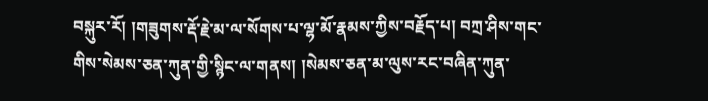བསྐུར་རོ། །གཟུགས་རྡོ་རྗེ་མ་ལ་སོགས་པ་ལྷ་མོ་རྣམས་ཀྱིས་བརྗོད་པ། བཀྲ་ཤིས་གང་གིས་སེམས་ཅན་ཀུན་གྱི་སྙིང་ལ་གནས། །སེམས་ཅན་མ་ལུས་རང་བཞིན་ཀུན་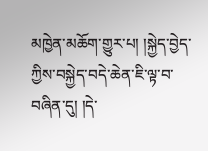མཁྱེན་མཆོག་གྱུར་པ། །སྐྱེད་བྱེད་ཀྱིས་བསྐྱེད་བདེ་ཆེན་ཇི་ལྟ་བ་བཞིན་དུ། །དེ་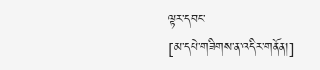ལྟར་དབང་
[མ་དཔེ་གཟིགས་ན་འདིར་གནོན།]